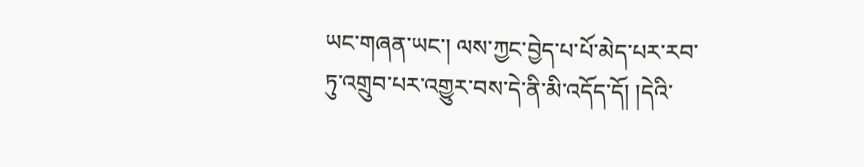ཡང་གཞན་ཡང་། ལས་ཀྱང་བྱེད་པ་པོ་མེད་པར་རབ་ཏུ་འགྲུབ་པར་འགྱུར་བས་དེ་ནི་མི་འདོད་དོ། །དེའི་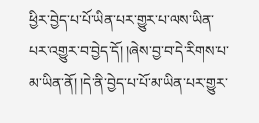ཕྱིར་བྱེད་པ་པོ་ཡིན་པར་གྱུར་པ་ལས་ཡིན་པར་འགྱུར་བ་བྱེད་དོ། །ཞེས་བྱ་བ་དེ་རིགས་པ་མ་ཡིན་ནོ། །དེ་ནི་བྱེད་པ་པོ་མ་ཡིན་པར་གྱུར་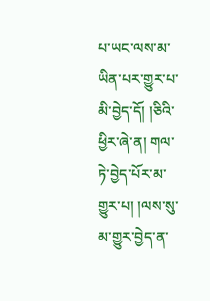པ་ཡང་ལས་མ་ཡིན་པར་གྱུར་པ་མི་བྱེད་དོ། །ཅིའི་ཕྱིར་ཞེ་ན། གལ་ཏེ་བྱེད་པོར་མ་གྱུར་པ། །ལས་སུ་མ་གྱུར་བྱེད་ན་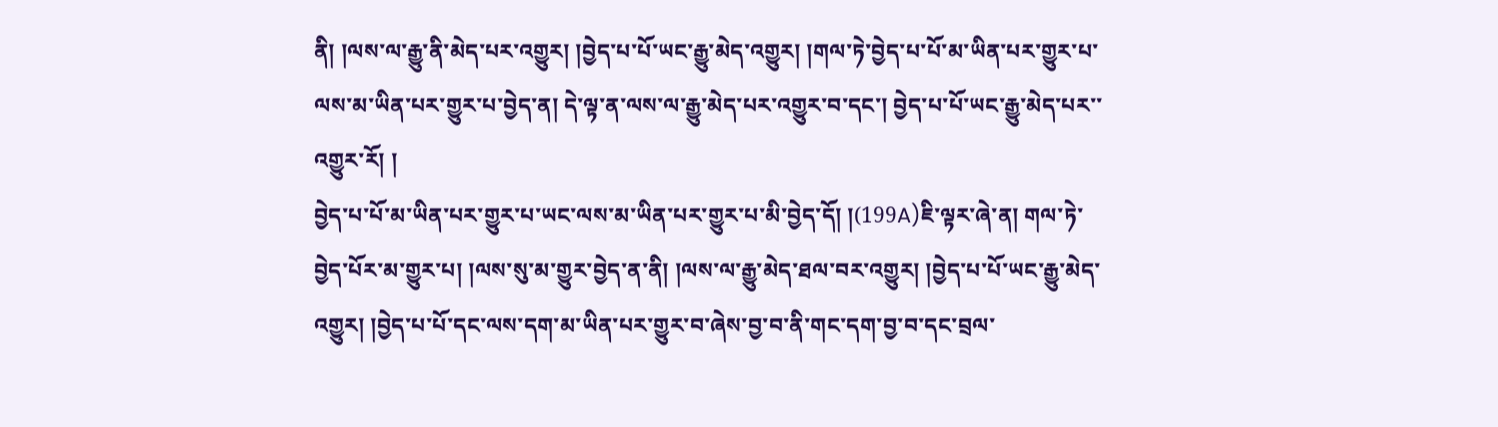ནི། །ལས་ལ་རྒྱུ་ནི་མེད་པར་འགྱུར། །བྱེད་པ་པོ་ཡང་རྒྱུ་མེད་འགྱུར། །གལ་ཏེ་བྱེད་པ་པོ་མ་ཡིན་པར་གྱུར་པ་ལས་མ་ཡིན་པར་གྱུར་པ་བྱེད་ན། དེ་ལྟ་ན་ལས་ལ་རྒྱུ་མེད་པར་འགྱུར་བ་དང་། བྱེད་པ་པོ་ཡང་རྒྱུ་མེད་པར་་འགྱུར་རོ། །
བྱེད་པ་པོ་མ་ཡིན་པར་གྱུར་པ་ཡང་ལས་མ་ཡིན་པར་གྱུར་པ་མི་བྱེད་དོ། །(199A)ཇི་ལྟར་ཞེ་ན། གལ་ཏེ་བྱེད་པོར་མ་གྱུར་པ། །ལས་སུ་མ་གྱུར་བྱེད་ན་ནི། །ལས་ལ་རྒྱུ་མེད་ཐལ་བར་འགྱུར། །བྱེད་པ་པོ་ཡང་རྒྱུ་མེད་འགྱུར། །བྱེད་པ་པོ་དང་ལས་དག་མ་ཡིན་པར་གྱུར་བ་ཞེས་བྱ་བ་ནི་གང་དག་བྱ་བ་དང་བྲལ་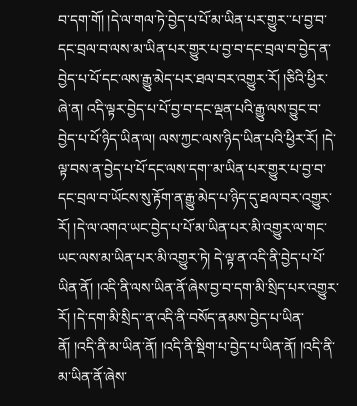བ་དག་གོ། །དེ་ལ་གལ་ཏེ་བྱེད་པ་པོ་མ་ཡིན་པར་གྱུར་་པ་བྱ་བ་དང་བྲལ་བ་ལས་མ་ཡིན་པར་གྱུར་པ་བྱ་བ་དང་བྲལ་བ་བྱེད་ན་བྱེད་པ་པོ་དང་ལས་རྒྱུ་མེད་པར་ཐལ་བར་འགྱུར་རོ། །ཅིའི་ཕྱིར་ཞེ་ན། འདི་ལྟར་བྱེད་པ་པོ་བྱ་བ་དང་ལྡན་པའི་རྒྱུ་ལས་བྱུང་བ་བྱེད་པ་པོ་ཉིད་ཡིན་ལ། ལས་ཀྱང་ལས་ཉིད་ཡིན་པའི་ཕྱིར་རོ། །དེ་ལྟ་བས་ན་བྱེད་པ་པོ་དང་ལས་དག་་མ་ཡིན་པར་གྱུར་པ་བྱ་བ་དང་བྲལ་བ་ཡོངས་སུ་རྟོག་ན་རྒྱུ་མེད་པ་ཉིད་དུ་ཐལ་བར་འགྱུར་རོ། །དེ་ལ་འགའ་ཡང་བྱེད་པ་པོ་མ་ཡིན་པར་མི་འགྱུར་ལ་གང་ཡང་ལས་མ་ཡིན་པར་མི་འགྱུར་ཏེ། དེ་ལྟ་ན་འདི་ནི་བྱེད་པ་པོ་ཡིན་ནོ། །འདི་ནི་ལས་ཡིན་ནོ་ཞེས་བྱ་བ་དག་མི་སྲིད་པར་འགྱུར་རོ། །དེ་དག་མི་སྲིད་་ན་འདི་ནི་བསོད་ནམས་བྱེད་པ་ཡིན་ནོ། །འདི་ནི་མ་ཡིན་ནོ། །འདི་ནི་སྡིག་པ་བྱེད་པ་ཡིན་ནོ། །འདི་ནི་མ་ཡིན་ནོ་ཞེས་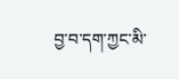བྱ་བ་དག་ཀྱང་མི་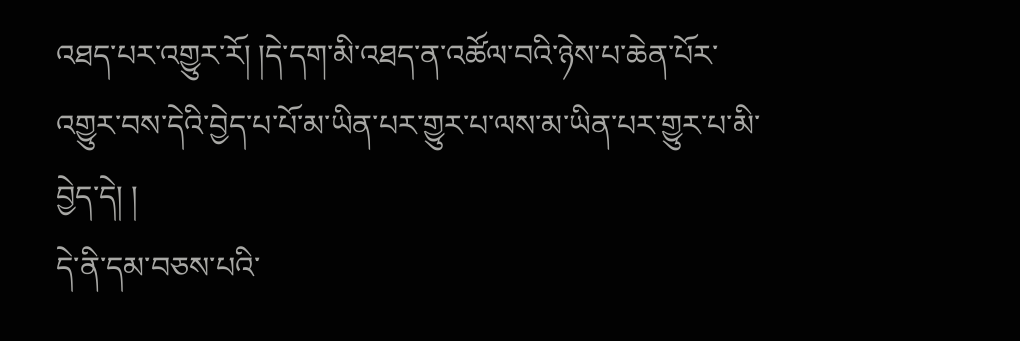འཐད་པར་འགྱུར་རོ། །དེ་དག་མི་འཐད་ན་འཚོལ་བའི་ཉེས་པ་ཆེན་པོར་འགྱུར་བས་དེའི་བྱེད་པ་པོ་མ་ཡིན་པར་གྱུར་པ་ལས་མ་ཡིན་པར་གྱུར་པ་མི་བྱེད་དེ། །
དེ་ནི་དམ་བཅས་པའི་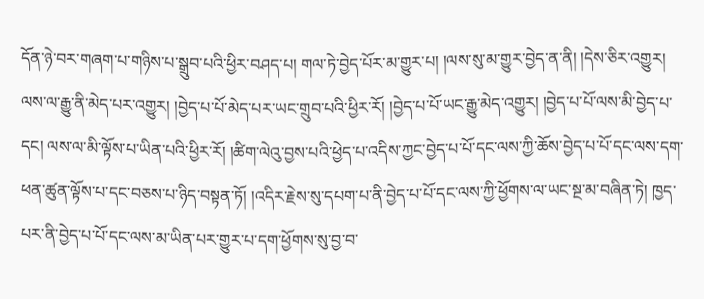དོན་ཉེ་བར་གཞག་པ་གཉིས་པ་སྒྲུབ་པའི་ཕྱིར་བཤད་པ། གལ་ཏེ་བྱེད་པོར་མ་གྱུར་པ། །ལས་སུ་མ་གྱུར་བྱེད་ན་ནི། །དེས་ཅིར་འགྱུར། ལས་ལ་རྒྱུ་ནི་མེད་པར་འགྱུར། །བྱེད་པ་པོ་མེད་པར་ཡང་གྲུབ་པའི་ཕྱིར་རོ། །བྱེད་པ་པོ་ཡང་རྒྱུ་མེད་འགྱུར། །བྱེད་པ་པོ་ལས་མི་བྱེད་པ་དང། ལས་ལ་མི་ལྟོས་པ་ཡིན་པའི་ཕྱིར་རོ། །ཚིག་ལེའུ་བྱས་པའི་ཕྱེད་པ་འདིས་ཀྱང་བྱེད་པ་པོ་དང་ལས་ཀྱི་ཆོས་བྱེད་པ་པོ་དང་ལས་དག་ཕན་ཚུན་ལྟོས་པ་དང་བཅས་པ་ཉིད་བསྟན་ཏོ། །འདིར་རྗེས་སུ་དཔག་པ་ནི་བྱེད་པ་པོ་དང་ལས་ཀྱི་ཕྱོགས་ལ་ཡང་སྔ་མ་བཞིན་ཏེ། ཁྱད་པར་ནི་བྱེད་པ་པོ་དང་ལས་མ་ཡིན་པར་གྱུར་པ་དག་ཕྱོགས་སུ་བྱ་བ་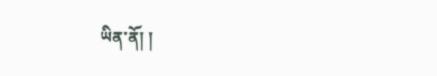ཡིན་ནོ། །